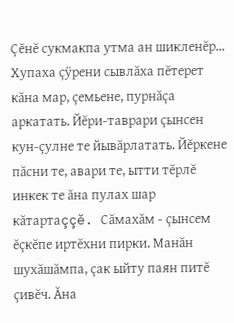Çĕнĕ сукмакпа утма ан шикленĕр...
Хупаха çÿрени сывлăха пĕтерет кăна мар, çемьене, пурнăçа аркатать. Йĕри-таврари çынсен кун-çулне те йывăрлатать. Йĕркене пăсни те, авари те, ытти тĕрлĕ инкек те ăна пулах шар кăтартаççĕ. Сăмахăм - çынсем ĕçкĕпе иртĕхни пирки. Манăн шухăшăмпа, çак ыйту паян питĕ çивĕч. Ăна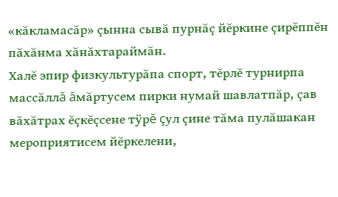«кăкламасăр» çынна сывă пурнăç йĕркине çирĕппĕн пăхăнма хăнăхтараймăн.
Халĕ эпир физкультурăпа спорт, тĕрлĕ турнирпа массăллă ăмăртусем пирки нумай шавлатпăр, çав вăхăтрах ĕçкĕçсене тÿрĕ çул çине тăма пулăшакан мероприятисем йĕркелени,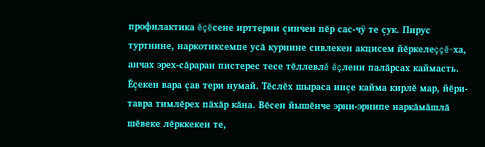профилактика ĕçĕсене ирттерни çинчен пĕр сас-чÿ те çук. Пирус туртнине, наркотиксемпе усă курнине сивлекен акцисем йĕркелеççĕ-ха, анчах эрех-сăраран пистерес тесе тĕллевлĕ ĕçлени палăрсах каймасть. Ĕçекен вара çав тери нумай. Тĕслĕх шыраса инçе кайма кирлĕ мар, йĕри-тавра тимлĕрех пăхăр кăна. Вĕсен йышĕнче эрни-эрнипе наркăмăшлă шĕвеке лĕрккекен те,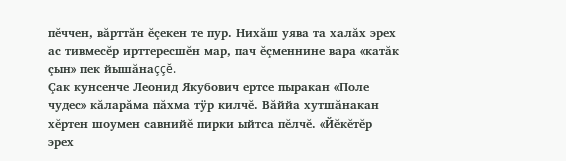пĕччен, вăрттăн ĕçекен те пур. Нихăш уява та халăх эрех ас тивмесĕр ирттересшĕн мар, пач ĕçменнине вара «катăк çын» пек йышăнаççĕ.
Çак кунсенче Леонид Якубович ертсе пыракан «Поле чудес» кăларăма пăхма тÿр килчĕ. Вăййа хутшăнакан хĕртен шоумен савнийĕ пирки ыйтса пĕлчĕ. «Йĕкĕтĕр эрех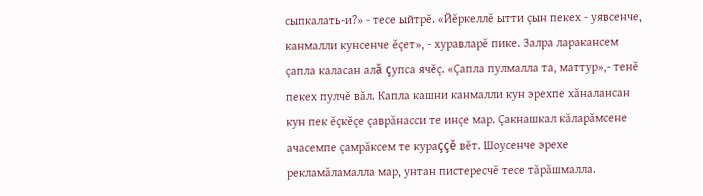сыпкалать-и?» - тесе ыйтрĕ. «Йĕркеллĕ ытти çын пекех - уявсенче, канмалли кунсенче ĕçет», - хуравларĕ пике. Залра ларакансем çапла каласан алă çупса ячĕç. «Çапла пулмалла та, маттур»,- тенĕ пекех пулчĕ вăл. Капла кашни канмалли кун эрехпе хăналансан кун пек ĕçкĕçе çаврăнасси те инçе мар. Çакнашкал кăларăмсене ачасемпе çамрăксем те кураççĕ вĕт. Шоусенче эрехе рекламăламалла мар, унтан пистересчĕ тесе тăрăшмалла.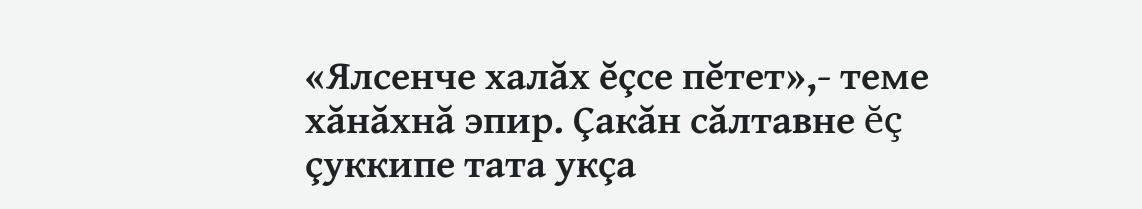«Ялсенче халăх ĕçсе пĕтет»,- теме хăнăхнă эпир. Çакăн сăлтавне ĕç çуккипе тата укçа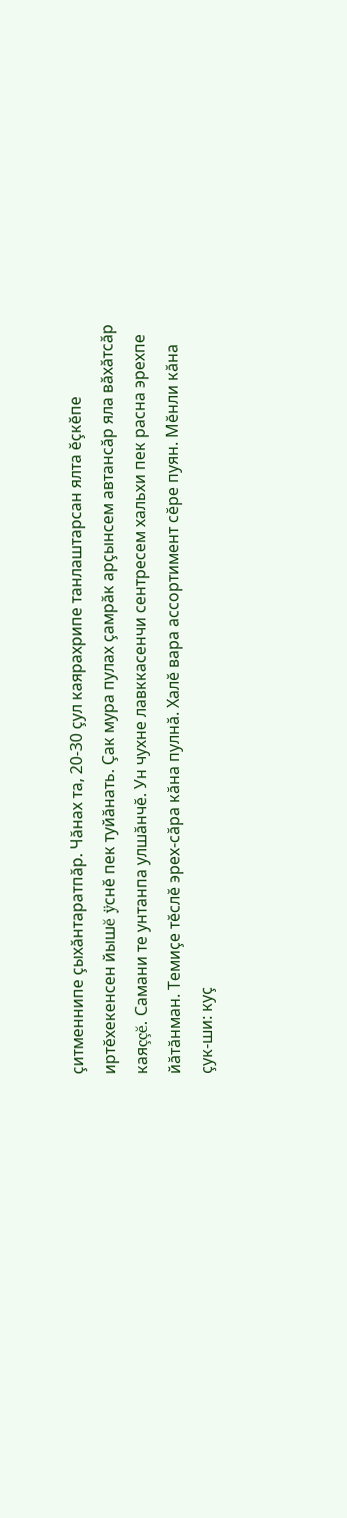çитменнипе çыхăнтаратпăр. Чăнах та, 20-30 çул каярахрипе танлаштарсан ялта ĕçкĕпе иртĕхекенсен йышĕ ÿснĕ пек туйăнать. Çак мура пулах çамрăк арçынсем автансăр яла вăхăтсăр каяççĕ. Самани те унтанпа улшăнчĕ. Ун чухне лавккасенчи сентресем хальхи пек расна эрехпе йăтăнман. Темиçе тĕслĕ эрех-сăра кăна пулнă. Халĕ вара ассортимент сĕре пуян. Мĕнли кăна çук-ши: куç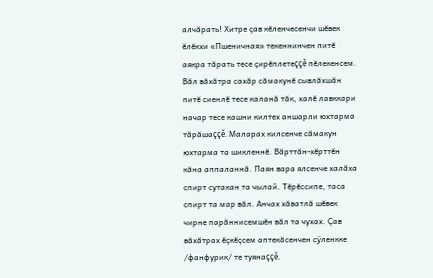алчăрать! Хитре çав кĕленчесенчи шĕвек ĕлĕкхи «Пшеничная» текеннинчен питĕ аякра тăрать тесе çирĕплетеççĕ пĕлекенсем. Вăл вăхăтра сахăр сăмакунĕ сывлăхшăн питĕ сиенлĕ тесе каланă тăк, халĕ лавккари начар тесе кашни килтех аншарли юхтарма тăрăшаççĕ. Маларах килсенче сăмакун юхтарма та шикленнĕ. Вăрттăн-хĕрттĕн кăна аппаланнă. Паян вара ялсенче халăха спирт сутакан та чылай. Тĕрĕссипе, таса спирт та мар вăл. Анчах хăватлă шĕвек чирне парăннисемшĕн вăл та чухах. Çав вăхăтрах ĕçкĕçсем аптекăсенчен сÿленкке /фанфурик/ те туянаççĕ.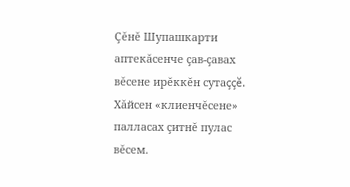Çĕнĕ Шупашкарти аптекăсенче çав-çавах вĕсене ирĕккĕн сутаççĕ. Хăйсен «клиенчĕсене» палласах çитнĕ пулас вĕсем.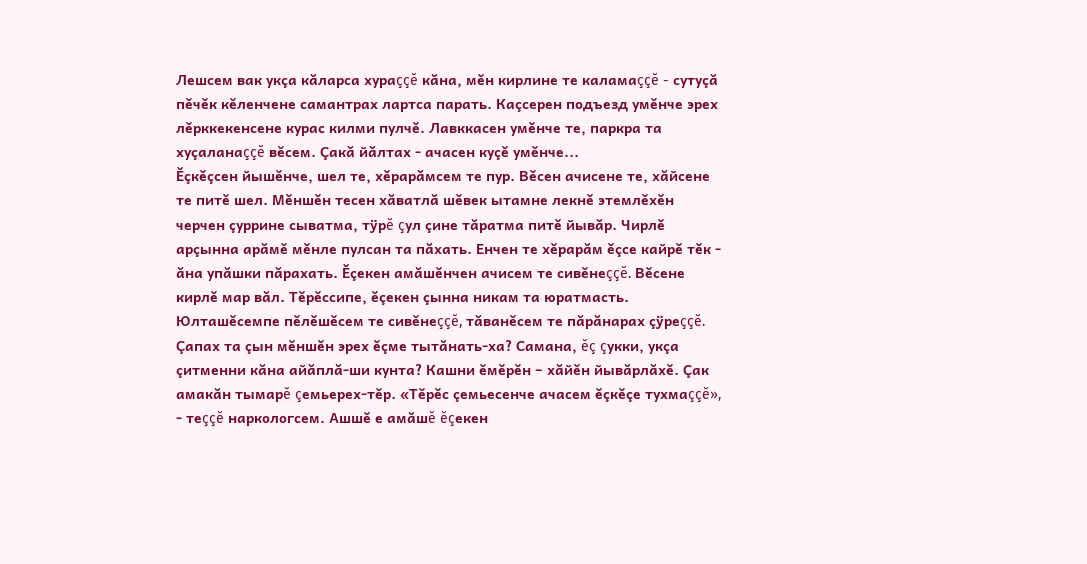Лешсем вак укçа кăларса хураççĕ кăна, мĕн кирлине те каламаççĕ - сутуçă пĕчĕк кĕленчене самантрах лартса парать. Каçсерен подъезд умĕнче эрех лĕрккекенсене курас килми пулчĕ. Лавккасен умĕнче те, паркра та хуçаланаççĕ вĕсем. Çакă йăлтах - ачасен куçĕ умĕнче...
Ĕçкĕçсен йышĕнче, шел те, хĕрарăмсем те пур. Вĕсен ачисене те, хăйсене те питĕ шел. Мĕншĕн тесен хăватлă шĕвек ытамне лекнĕ этемлĕхĕн черчен çуррине сыватма, тÿрĕ çул çине тăратма питĕ йывăр. Чирлĕ арçынна арăмĕ мĕнле пулсан та пăхать. Енчен те хĕрарăм ĕçсе кайрĕ тĕк - ăна упăшки пăрахать. Ĕçекен амăшĕнчен ачисем те сивĕнеççĕ. Вĕсене кирлĕ мар вăл. Тĕрĕссипе, ĕçекен çынна никам та юратмасть. Юлташĕсемпе пĕлĕшĕсем те сивĕнеççĕ, тăванĕсем те пăрăнарах çÿреççĕ. Çапах та çын мĕншĕн эрех ĕçме тытăнать-ха? Самана, ĕç çукки, укçа çитменни кăна айăплă-ши кунта? Кашни ĕмĕрĕн – хăйĕн йывăрлăхĕ. Çак амакăн тымарĕ çемьерех-тĕр. «Тĕрĕс çемьесенче ачасем ĕçкĕçе тухмаççĕ», - теççĕ наркологсем. Ашшĕ е амăшĕ ĕçекен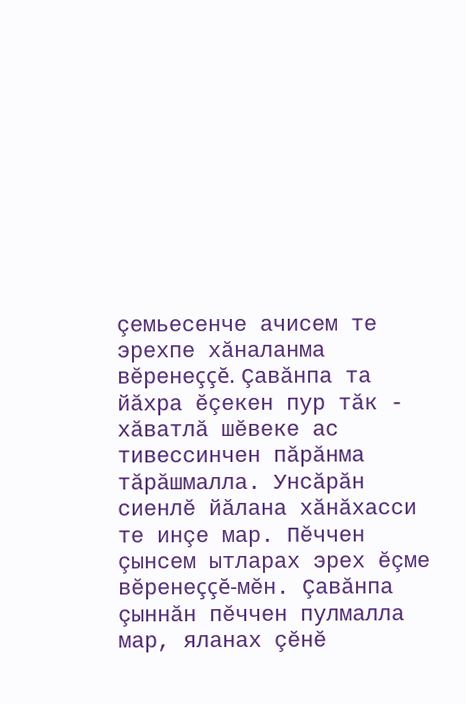çемьесенче ачисем те эрехпе хăналанма вĕренеççĕ. Çавăнпа та йăхра ĕçекен пур тăк - хăватлă шĕвеке ас тивессинчен пăрăнма тăрăшмалла. Унсăрăн сиенлĕ йăлана хăнăхасси те инçе мар. Пĕччен çынсем ытларах эрех ĕçме вĕренеççĕ-мĕн. Çавăнпа çыннăн пĕччен пулмалла мар, яланах çĕнĕ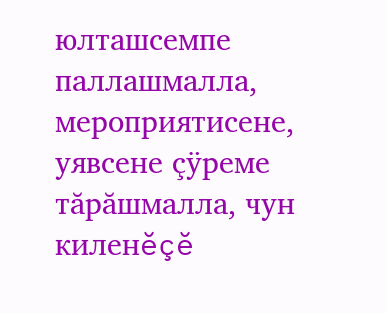юлташсемпе паллашмалла, мероприятисене, уявсене çÿреме тăрăшмалла, чун киленĕçĕ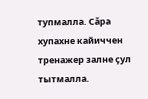тупмалла. Сăра хупахне кайиччен тренажер залне çул тытмалла.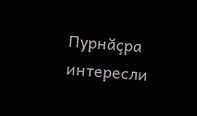Пурнăçра интересли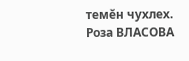темĕн чухлех.
Роза ВЛАСОВА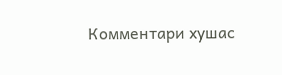Комментари хушас